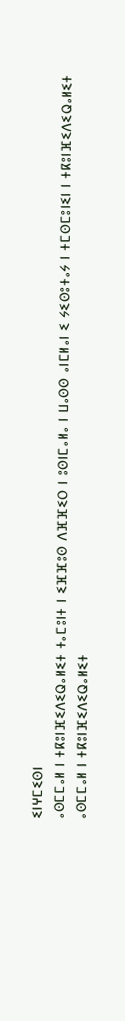ⵉⵏⵖⵎⵉⵙⵏ
ⴰⵙⵎⵎⴰⵍ ⵏ ⵜⴽⵓⵏⴼⵉⴷⵉⵕⴰⵍⵉⵜ ⵜⴰⵎⵓⵏⵜ ⵏ ⵉⴼⴼⵓⵙ ⴷⴼⴼⵉⵔ ⵏ ⵓⵙⵏⵎⴰⵍⴰ ⵏ ⵡⴰⵙⵙ ⴰⵏⵎⵍⴰⵏ ⵉ ⵢⵉⵙⵓⵜⴰⵢ ⵏ ⵜⵎⵙⵎⵓⵏⵉⵏ ⵏ ⵜⴽⵓⵏⴼⵉⴷⵉⵕⴰⵍⵉⵜ
ⴰⵙⵎⵎⴰⵍ ⵏ ⵜⴽⵓⵏⴼⵉⴷⵉⵕⴰⵍⵉⵜ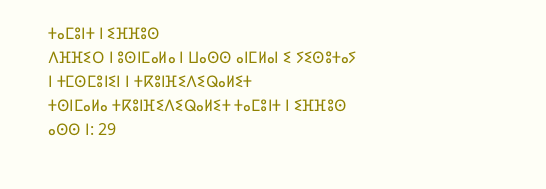ⵜⴰⵎⵓⵏⵜ ⵏ ⵉⴼⴼⵓⵙ
ⴷⴼⴼⵉⵔ ⵏ ⵓⵙⵏⵎⴰⵍⴰ ⵏ ⵡⴰⵙⵙ ⴰⵏⵎⵍⴰⵏ ⵉ ⵢⵉⵙⵓⵜⴰⵢ ⵏ ⵜⵎⵙⵎⵓⵏⵉⵏ ⵏ ⵜⴽⵓⵏⴼⵉⴷⵉⵕⴰⵍⵉⵜ
ⵜⵙⵏⵎⴰⵍⴰ ⵜⴽⵓⵏⴼⵉⴷⵉⵕⴰⵍⵉⵜ ⵜⴰⵎⵓⵏⵜ ⵏ ⵉⴼⴼⵓⵙ ⴰⵙⵙ ⵏ: 29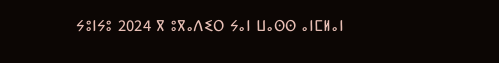ⵢⵓⵏⵢⵓ 2024 ⴳ ⵓⴳⴰⴷⵉⵔ ⵢⴰⵏ ⵡⴰⵙⵙ ⴰⵏⵎⵍⴰⵏ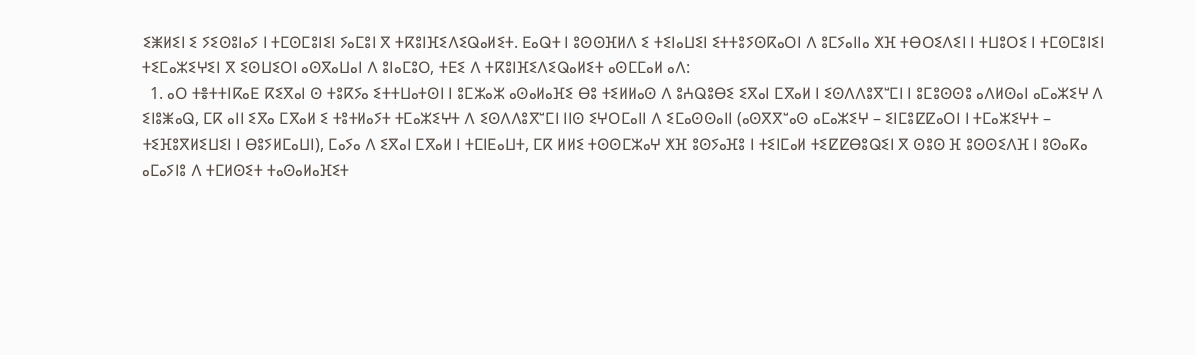ⵉⵥⵍⵉⵏ ⵉ ⵢⵉⵙⵓⵏⴰⵢ ⵏ ⵜⵎⵙⵎⵓⵏⵉⵏ ⵢⴰⵎⵓⵏ ⴳ ⵜⴽⵓⵏⴼⵉⴷⵉⵕⴰⵍⵉⵜ. ⴹⴰⵕⵜ ⵏ ⵓⵙⵙⴼⵍⴷ ⵉ ⵜⵉⵏⴰⵡⵉⵏ ⵉⵜⵜⵓⵢⵙⴽⴰⵔⵏ ⴷ ⵓⵎⵢⴰⵏⵏⴰ ⵅⴼ ⵜⴱⵔⵉⴷⵉⵏ ⵏ ⵜⵡⵓⵔⵉ ⵏ ⵜⵎⵙⵎⵓⵏⵉⵏ ⵜⵉⵎⴰⵣⵉⵖⵉⵏ ⴳ ⵉⵙⵡⵉⵔⵏ ⴰⵙⴳⴰⵡⴰⵏ ⴷ ⵓⵏⴰⵎⵓⵔ, ⵜⴹⵉ ⴷ ⵜⴽⵓⵏⴼⵉⴷⵉⵕⴰⵍⵉⵜ ⴰⵙⵎⵎⴰⵍ ⴰⴷ:
  1. ⴰⵔ ⵜⴻⵜⵜⵏⴽⴰⴹ ⴽⵉⴳⴰⵏ ⵙ ⵜⵓⴽⵢⴰ ⵉⵜⵜⵡⴰⵜⵙⵏ ⵏ ⵓⵎⵣⴰⵣ ⴰⵙⴰⵍⴰⴼⵉ ⴱⵓ ⵜⵉⵍⵍⴰⵙ ⴷ ⵓⵄⵕⵓⴱⵉ ⵉⴳⴰⵏ ⵎⴳⴰⵍ ⵏ ⵉⵙⴷⴷⵓⴳⵯⵎⵏ ⵏ ⵓⵎⵓⵙⵙⵓ ⴰⴷⵍⵙⴰⵏ ⴰⵎⴰⵣⵉⵖ ⴷ ⵉⵏⵓⵥⴰⵕ, ⵎⴽ ⴰⵏⵏ ⵉⴳⴰ ⵎⴳⴰⵍ ⵉ ⵜⵓⵜⵍⴰⵢⵜ ⵜⵎⴰⵣⵉⵖⵜ ⴷ ⵉⵙⴷⴷⵓⴳⵯⵎⵏ ⵏⵏⵙ ⵉⵖⵔⵎⴰⵏⵏ ⴷ ⵉⵎⴰⵙⵙⴰⵏⵏ (ⴰⵙⴳⴳⵯⴰⵙ ⴰⵎⴰⵣⵉⵖ – ⵉⵏⵎⵓⵇⵇⴰⵔⵏ ⵏ ⵜⵎⴰⵣⵉⵖⵜ – ⵜⵉⴼⵓⴳⵍⵉⵡⵉⵏ ⵏ ⴱⵓⵢⵍⵎⴰⵡⵏ), ⵎⴰⵢⴰ ⴷ ⵉⴳⴰⵏ ⵎⴳⴰⵍ ⵏ ⵜⵎⵏⴹⴰⵡⵜ, ⵎⴽ ⵍⵍⵉ ⵜⵙⵙⵎⵣⴰⵖ ⵅⴼ ⵓⵙⵢⴰⴼⵓ ⵏ ⵜⵉⵏⵎⴰⵍ ⵜⵉⵇⵇⴱⵓⵕⵉⵏ ⴳ ⵙⵓⵙ ⴼ ⵓⵙⵙⵉⴷⴼ ⵏ ⵓⵙⴰⴽⴰ ⴰⵎⴰⵢⵏⵓ ⴷ ⵜⵎⵍⵙⵉⵜ ⵜⴰⵙⴰⵍⴰⴼⵉⵜ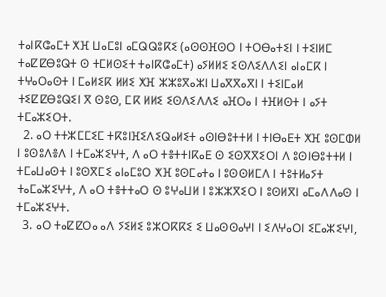ⵜⴰⵏⴽⵛⴰⵎⵜ ⵅⴼ ⵡⴰⵎⵓⵏ ⴰⵎⵕⵕⵓⴽⵉ (ⴰⵙⵙⴼⵙⵔ ⵏ ⵜⵔⴱⴰⵜⵉⵏ ⵏ ⵜⵉⵏⵍⵎ ⵜⴰⵇⵇⴱⵓⵕⵜ ⵙ ⵜⵎⵍⵙⵉⵜ ⵜⴰⵏⴽⵛⴰⵎⵜ) ⴰⵢⵍⵍⵉ ⵉⵙⴷⵉⴷⴷⵉⵏ ⴰⵏⴰⵎⴽ ⵏ ⵜⵖⴰⵔⴰⵙⵜ ⵏ ⵎⴰⵍⵉⴽ ⵍⵍⵉ ⵅⴼ ⵣⵣⵓⴳⴰⵣⵏ ⵡⴰⴳⴳⴰⴳⵏ ⵏ ⵜⵉⵏⵎⴰⵍ ⵜⵉⵇⵇⴱⵓⵕⵉⵏ ⴳ ⵙⵓⵙ, ⵎⴽ ⵍⵍⵉ ⵉⵙⴷⵉⴷⴷⵉ ⴰⴼⵔⴰ ⵏ ⵜⴼⵍⵙⵜ ⵏ ⴰⵢⵜ ⵜⵎⴰⵣⵉⵔⵜ.
  2. ⴰⵔ ⵜⵜⵣⵎⵎⵉⵎ ⵜⴽⵓⵏⴼⵉⴷⵉⵕⴰⵍⵉⵜ ⴰⵙⵏⴱⵓⵜⵜⵍ ⵏ ⵜⵏⴱⴰⴹⵜ ⵅⴼ ⵓⵙⵎⵀⵍ ⵏ ⵓⵙⵓⴷⴻⴷ ⵏ ⵜⵎⴰⵣⵉⵖⵜ, ⴷ ⴰⵔ ⵜⴻⵜⵜⵏⴽⴰⴹ ⵙ ⵉⵙⴳⴳⵉⵔⵏ ⴷ ⵓⵙⵏⴱⵓⵜⵜⵍ ⵏ ⵜⵎⴰⵡⴰⵙⵜ ⵏ ⵓⵙⴳⵎⵉ ⴰⵏⴰⵎⵓⵔ ⵅⴼ ⵓⵙⵎⴰⵜⴰ ⵏ ⵓⵙⵙⵍⵎⴷ ⵏ ⵜⵓⵜⵍⴰⵢⵜ ⵜⴰⵎⴰⵣⵉⵖⵜ, ⴷ ⴰⵔ ⵜⴻⵜⵜⴰⵔ ⵙ ⵓⵖⴰⵡⵍ ⵏ ⵓⵣⵣⴳⵉⵔ ⵏ ⵓⵙⵍⴳⵏ ⴰⵎⴰⴷⴷⴰⵙ ⵏ ⵜⵎⴰⵣⵉⵖⵜ.
  3. ⴰⵔ ⵜⴰⵇⵇⵔⴰ ⴰⴷ ⵢⵉⵍⵉ ⵓⵣⵔⴽⴽⵉ ⵉ ⵡⴰⵙⵙⴰⵖⵏ ⵏ ⵉⴷⵖⴰⵔⵏ ⵉⵎⴰⵣⵉⵖⵏ,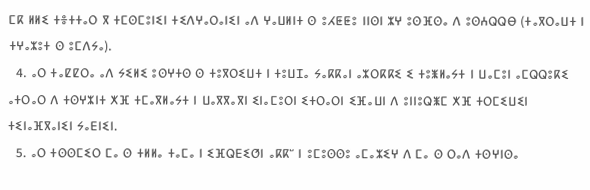ⵎⴽ ⵍⵍⵉ ⵜⴻⵜⵜⴰⵔ ⴳ ⵜⵎⵙⵎⵓⵏⵉⵏ ⵜⵉⴷⵖⴰⵔⴰⵏⵉⵏ ⴰⴷ ⵖⴰⵡⵍⵏⵜ ⵙ ⵓⵃⵟⵟⵓ ⵏⵏⵙⵏ ⵣⵖ ⵓⵙⴼⵙⴰ ⴷ ⵓⵙⵄⵕⵕⴱ (ⵜⴰⴳⵔⴰⵡⵜ ⵏ ⵜⵖⴰⵣⵓⵜ ⵙ ⵓⵎⴷⵢⴰ).
  4. ⴰⵔ ⵜⴰⵇⵇⵔⴰ ⴰⴷ ⵢⵉⵍⵉ ⵓⵙⵖⵜⵙ ⵙ ⵜⵓⴳⵔⵉⵡⵜ ⵏ ⵜⵓⵡⵊⴰ ⵢⴰⴽⴽⴰⵏ ⴰⵣⵔⴽⴽⵉ ⵉ ⵜⵓⵥⵍⴰⵢⵜ ⵏ ⵡⴰⵎⵓⵏ ⴰⵎⵕⵕⵓⴽⵉ ⴰⵜⵔⴰⵔ ⴷ ⵜⵙⵖⵣⵏⵜ ⵅⴼ ⵜⵎⴰⴳⵍⴰⵢⵜ ⵏ ⵡⴰⴳⴳⴰⴳⵏ ⵉⵏⴰⵎⵓⵔⵏ ⵉⵜⵔⴰⵔⵏ ⵉⴼⴰⵡⵏ ⴷ ⵓⵏⵏⵓⵕⵥⵎ ⵅⴼ ⵜⵔⵎⵉⵡⵉⵏ ⵜⵉⵏⴰⴼⴳⴰⵏⵉⵏ ⵢⴰⴹⵏⵉⵏ.
  5. ⴰⵔ ⵜⵙⵙⵎⵉⵔ ⵎⴰ ⵙ ⵜⵍⵍⴰ ⵜⴰⵎⴰ ⵏ ⵉⴼⵕⴹⵉⵚⵏ ⴰⴽⴽⵯ ⵏ ⵓⵎⵓⵙⵙⵓ ⴰⵎⴰⵣⵉⵖ ⴷ ⵎⴰ ⵙ ⵔⴰⴷ ⵜⵙⵖⵏⵙⴰ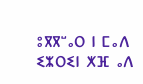ⵓⴳⴳⵯⴰⵔ ⵏ ⵎⴰⴷ ⵉⵣⵔⵉⵏ ⵅⴼ ⴰⴷ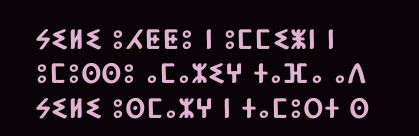ⵢⵉⵍⵉ ⵓⵃⵟⵟⵓ ⵏ ⵓⵎⵎⵉⵥⵏ ⵏ ⵓⵎⵓⵙⵙⵓ ⴰⵎⴰⵣⵉⵖ ⵜⴰⴼⴰ ⴰⴷ ⵢⵉⵍⵉ ⵓⵙⵎⴰⵣⵖ ⵏ ⵜⴰⵎⵓⵔⵜ ⵙ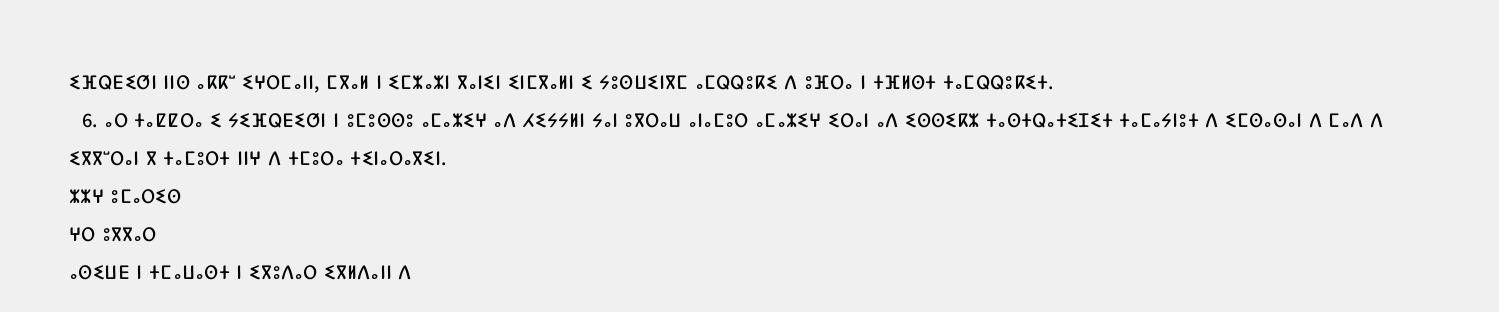ⵉⴼⵕⴹⵉⵚⵏ ⵏⵏⵙ ⴰⴽⴽⵯ ⵉⵖⵔⵎⴰⵏⵏ, ⵎⴳⴰⵍ ⵏ ⵉⵎⵣⴰⵣⵏ ⴳⴰⵏⵉⵏ ⵉⵏⵎⴳⴰⵍⵏ ⵉ ⵢⵓⵙⵡⵉⵏⴳⵎ ⴰⵎⵕⵕⵓⴽⵉ ⴷ ⵓⴼⵔⴰ ⵏ ⵜⴼⵍⵙⵜ ⵜⴰⵎⵕⵕⵓⴽⵉⵜ.
  6. ⴰⵔ ⵜⴰⵇⵇⵔⴰ ⵉ ⵢⵉⴼⵕⴹⵉⵚⵏ ⵏ ⵓⵎⵓⵙⵙⵓ ⴰⵎⴰⵣⵉⵖ ⴰⴷ ⵃⵉⵢⵢⵍⵏ ⵢⴰⵏ ⵓⴳⵔⴰⵡ ⴰⵏⴰⵎⵓⵔ ⴰⵎⴰⵣⵉⵖ ⵉⵔⴰⵏ ⴰⴷ ⵉⵙⵙⵉⴽⵣ ⵜⴰⵙⵜⵕⴰⵜⵉⵊⵉⵜ ⵜⴰⵎⴰⵢⵏⵓⵜ ⴷ ⵉⵎⵙⴰⵙⴰⵏ ⴷ ⵎⴰⴷ ⴷ ⵉⴳⴳⵯⵔⴰⵏ ⴳ ⵜⴰⵎⵓⵔⵜ ⵏⵏⵖ ⴷ ⵜⵎⵓⵔⴰ ⵜⵉⵏⴰⵔⴰⴳⵉⵏ.
ⵣⵣⵖ ⵓⵎⴰⵔⵉⵙ
ⵖⵔ ⵓⴳⴳⴰⵔ
ⴰⵙⵉⵡⴹ ⵏ ⵜⵎⴰⵡⴰⵙⵜ ⵏ ⵉⴳⵓⴷⴰⵔ ⵉⴳⵍⴷⴰⵏⵏ ⴷ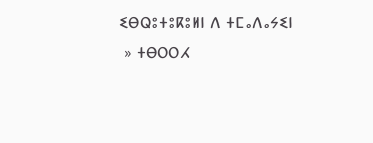ⵉⴱⵕⵓⵜⵓⴽⵓⵍⵏ ⴷ ⵜⵎⴰⴷⴰⵢⵉⵏ
 » ⵜⴱⵔⵔⵃ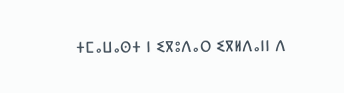ⵜⵎⴰⵡⴰⵙⵜ ⵏ ⵉⴳⵓⴷⴰⵔ ⵉⴳⵍⴷⴰⵏⵏ ⴷ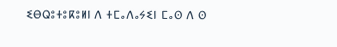ⵉⴱⵕⵓⵜⵓⴽⵓⵍⵏ ⴷ ⵜⵎⴰⴷⴰⵢⵉⵏ ⵎⴰⵙ ⴷ ⵙ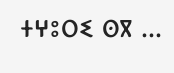ⵜⵖⵓⵔⵉ ⵙⴳ ...